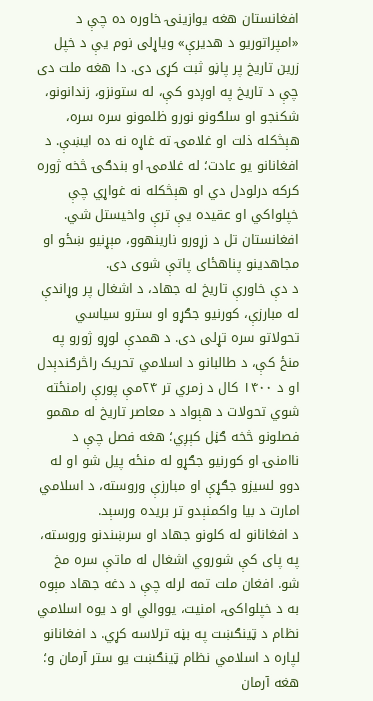افغانستان هغه یوازینۍ خاوره ده چې د «امپراتوریو د هدیرې» ویاړلی نوم یې د خپل زرین تاریخ پر پاڼو ثبت کړی دی. دا هغه ملت دی چې د تاریخ په اوږدو کې، له ستونزو، زندانونو، شکنجو او سلګونو نورو ظلمونو سره سره، هېڅکله ذلت او غلامۍ ته غاړه نه ده ایښې. د افغانانو یو عادت؛ له غلامۍ او بندګۍ څخه ژوره کرکه درلودل دي او هېڅکله نه غواړي چې خپلواکي او عقیده یې ترې واخیستل شي. افغانستان تل د زړورو نارینهوو، مېړنیو ښځو او مجاهدینو پناهځای پاتې شوی دی.
د دې خاورې تاریخ له جهاد، د اشغال پر وړاندې له مبارزې، کورنیو جګړو او سترو سیاسي تحولاتو سره تړلی دی. د همدې لوړو ژورو په منځ کې، د طالبانو د اسلامي تحریک راڅرګندېدل او د ۱۴۰۰ کال د زمري تر ۲۴مې پورې رامنځته شوي تحولات د هېواد د معاصر تاریخ له مهمو فصلونو څخه ګڼل کېږي؛ هغه فصل چې د ناامنۍ او کورنیو جګړو له منځه پیل شو او له دوو لسیزو جګړې او مبارزې وروسته، د اسلامي امارت د بیا واکمنېدو تر بریده ورسېد.
د افغانانو له کلونو جهاد او سرښندنو وروسته، په پای کې شوروي اشغال له ماتې سره مخ شو. افغان ملت تمه لرله چې د دغه جهاد مېوه به د خپلواکۍ، امنیت، یووالي او د یوه اسلامي نظام د ټینګښت په بڼه ترلاسه کړي. د افغانانو لپاره د اسلامي نظام ټینګښت یو ستر آرمان و؛ هغه آرمان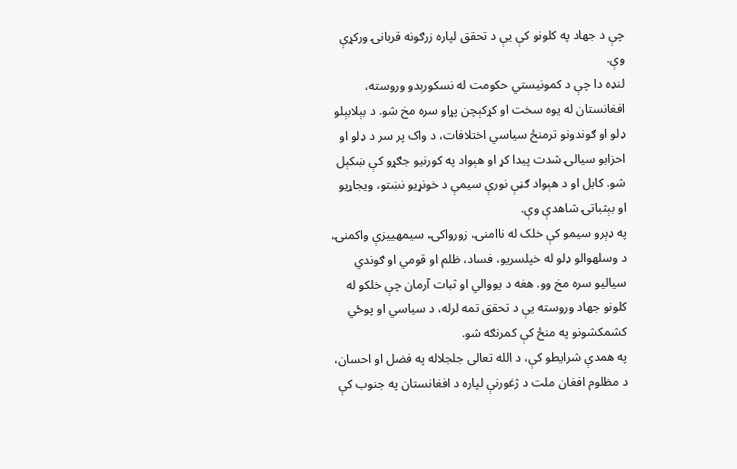چې د جهاد په کلونو کې یې د تحقق لپاره زرګونه قربانۍ ورکړې وې.
لنډه دا چې د کمونیستي حکومت له نسکورېدو وروسته، افغانستان له یوه سخت او کړکېچن پړاو سره مخ شو. د بېلابېلو ډلو او ګوندونو ترمنځ سیاسي اختلافات، د واک پر سر د ډلو او احزابو سيالۍ شدت پیدا کړ او هېواد په کورنیو جګړو کې ښکېل شو. کابل او د هېواد ګڼې نورې سیمې د خونړیو نښتو، ویجاړیو او بېثباتۍ شاهدې وې.
په ډېرو سیمو کې خلک له ناامنۍ، زورواکۍ، سیمهییزې واکمنۍ، د وسلهوالو ډلو له خپلسریو، فساد، ظلم او قومي او ګوندي سیالیو سره مخ وو. هغه د یووالي او ثبات آرمان چې خلکو له کلونو جهاد وروسته یې د تحقق تمه لرله، د سیاسي او پوځي کشمکشونو په منځ کې کمرنګه شو.
په همدې شرایطو کې، د الله تعالی جلجلاله په فضل او احسان، د مظلوم افغان ملت د ژغورنې لپاره د افغانستان په جنوب کې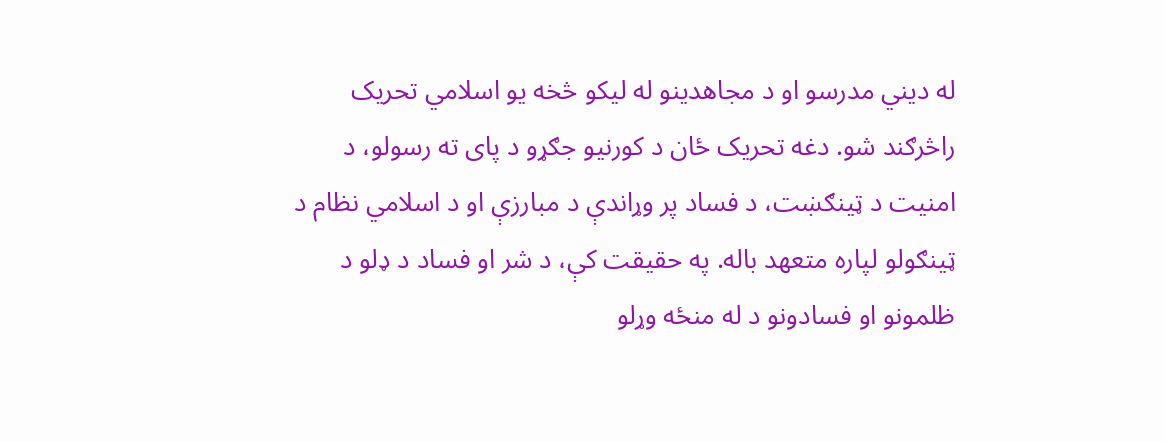له دیني مدرسو او د مجاهدینو له لیکو څخه یو اسلامي تحریک راڅرګند شو. دغه تحریک ځان د کورنیو جګړو د پای ته رسولو، د امنیت د ټینګښت، د فساد پر وړاندې د مبارزې او د اسلامي نظام د ټینګولو لپاره متعهد باله. په حقیقت کې، د شر او فساد د ډلو د ظلمونو او فسادونو د له منځه وړلو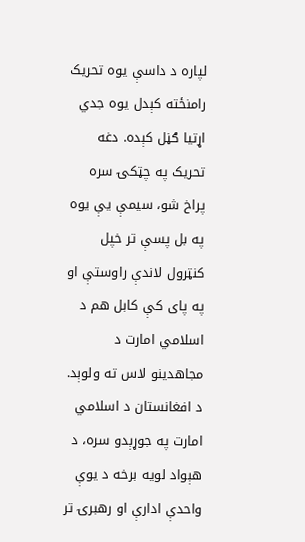لپاره د داسې یوه تحریک رامنځته کېدل یوه جدي اړتیا ګڼل کېده. دغه تحریک په چټکۍ سره پراخ شو، سیمې یې یوه په بل پسې تر خپل کنټرول لاندې راوستې او په پای کې کابل هم د اسلامي امارت د مجاهدینو لاس ته ولوېد.
د افغانستان د اسلامي امارت په جوړېدو سره، د هېواد لویه برخه د یوې واحدې ادارې او رهبرۍ تر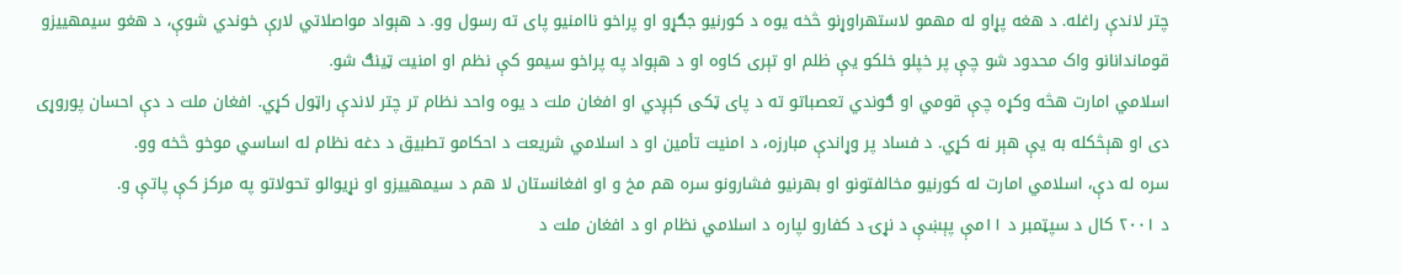چتر لاندې راغله. د هغه پړاو له مهمو لاستهراوړنو څخه یوه د کورنیو جګړو او پراخو ناامنیو پای ته رسول وو. د هېواد مواصلاتي لارې خوندي شوې، د هغو سیمهییزو قوماندانانو واک محدود شو چې پر خپلو خلکو یې ظلم او تېری کاوه او د هېواد په پراخو سیمو کې نظم او امنیت ټینګ شو.
اسلامي امارت هڅه وکړه چې قومي او ګوندي تعصباتو ته د پای ټکی کېږدي او افغان ملت د یوه واحد نظام تر چتر لاندې راټول کړي. افغان ملت د دې احسان پوروړی دی او هېڅکله به یې هېر نه کړي. د فساد پر وړاندې مبارزه، د امنیت تأمین او د اسلامي شریعت د احکامو تطبیق د دغه نظام له اساسي موخو څخه وو.
سره له دې، اسلامي امارت له کورنیو مخالفتونو او بهرنیو فشارونو سره هم مخ و او افغانستان لا هم د سیمهییزو او نړیوالو تحولاتو په مرکز کې پاتې و.
د ۲۰۰۱ کال د سپټمبر د ۱۱مې پېښې د نړۍ د کفارو لپاره د اسلامي نظام او د افغان ملت د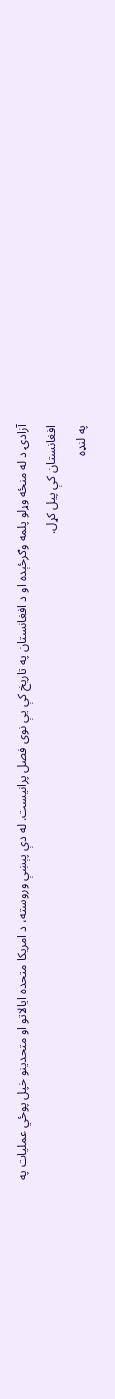آزادۍ د له منځه وړلو پلمه وګرځېده او د افغانستان په تاریخ کې یې نوی فصل پرانیست. له دې پېښې وروسته، د امریکا متحده ایالاتو او متحدینو خپل پوځي عملیات په افغانستان کې پیل کړل.
په لنډه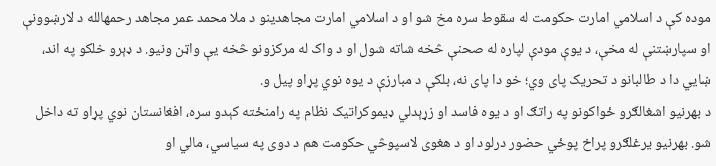موده کې د اسلامي امارت حکومت له سقوط سره مخ شو او د اسلامي امارت مجاهدینو د ملا محمد عمر مجاهد رحمهالله د لارښوونې او سپارښتنې له مخې، د یوې مودې لپاره له صحنې څخه شاته شول او د واک له مرکزونو څخه یې واټن ونیو. د ډېرو خلکو په اند، ښايي دا د طالبانو د تحریک پای وي؛ خو دا پای نه، بلکې د مبارزې د یوه نوي پړاو پیل و.
د بهرنیو اشغالګرو ځواکونو په راتګ او د یوه فاسد او زړېدلي ډیموکراتیک نظام په رامنځته کېدو سره، افغانستان نوي پړاو ته داخل شو. بهرنیو یرغلګرو پراخ پوځي حضور درلود او د هغوی لاسپوڅي حکومت هم د دوی په سیاسي، مالي او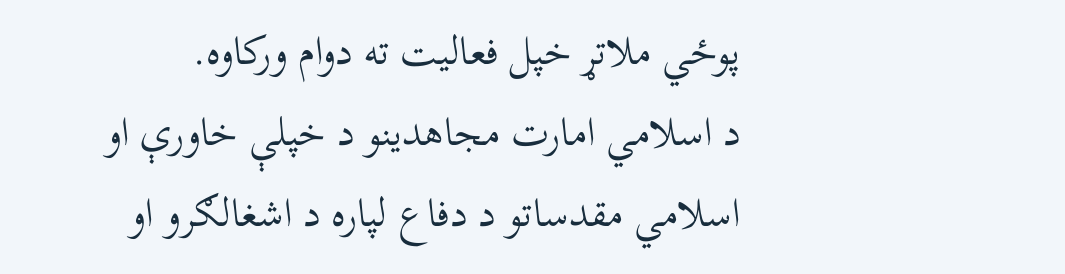پوځي ملاتړ خپل فعالیت ته دوام ورکاوه.
د اسلامي امارت مجاهدینو د خپلې خاورې او اسلامي مقدساتو د دفاع لپاره د اشغالګرو او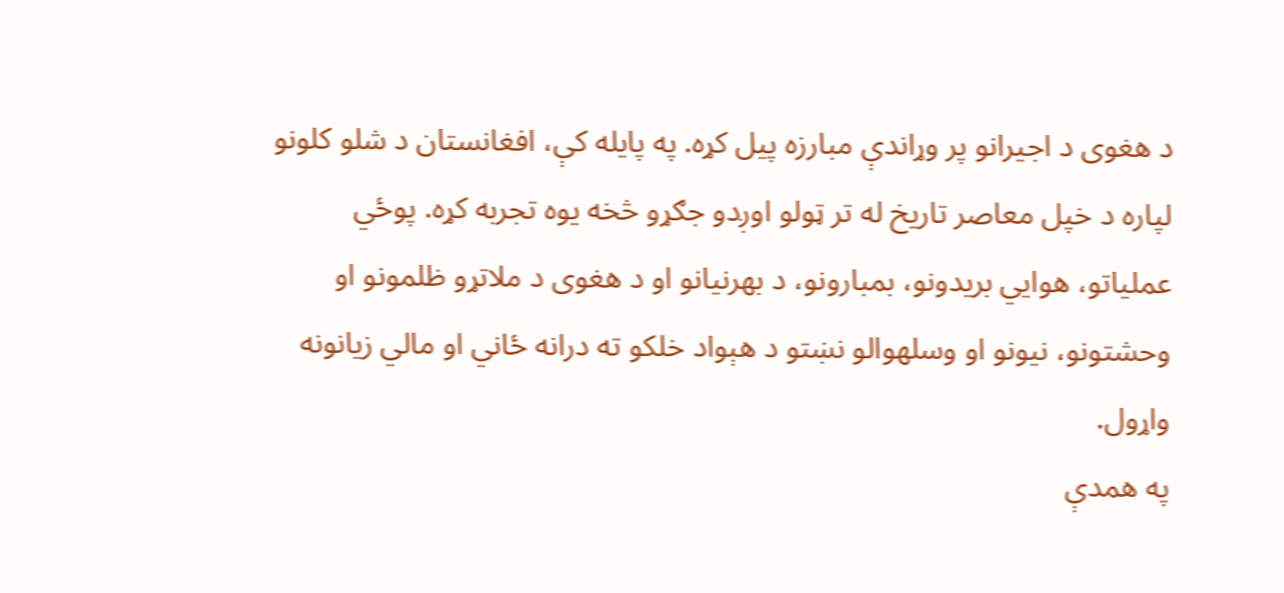د هغوی د اجیرانو پر وړاندې مبارزه پیل کړه. په پایله کې، افغانستان د شلو کلونو لپاره د خپل معاصر تاریخ له تر ټولو اوږدو جګړو څخه یوه تجربه کړه. پوځي عملیاتو، هوايي بریدونو، بمبارونو، د بهرنیانو او د هغوی د ملاتړو ظلمونو او وحشتونو، نیونو او وسلهوالو نښتو د هېواد خلکو ته درانه ځاني او مالي زیانونه واړول.
په همدې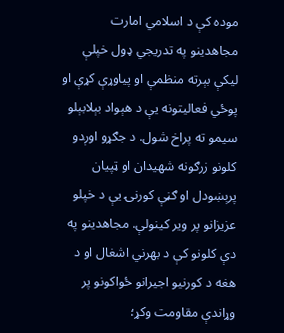موده کې د اسلامي امارت مجاهدینو په تدریجي ډول خپلې لیکې بېرته منظمې او پیاوړې کړې او پوځي فعالیتونه یې د هېواد بېلابېلو سیمو ته پراخ شول. د جګړو اوږدو کلونو زرګونه شهیدان او ټپیان پرېښودل او ګڼې کورنۍ یې د خپلو عزیزانو پر ویر کینولې. مجاهدینو په دې کلونو کې د بهرني اشغال او د هغه د کورنیو اجیرانو ځواکونو پر وړاندې مقاومت وکړ؛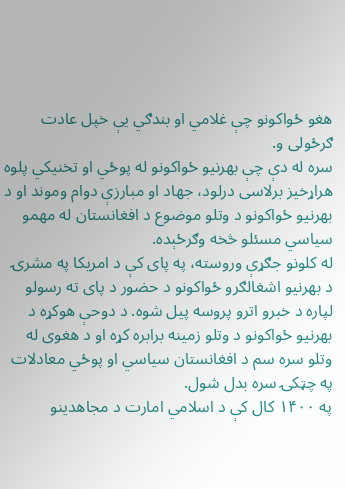هغو ځواکونو چې غلامي او بندګي یې خپل عادت ګرځولی و.
سره له دې چې بهرنیو ځواکونو له پوځي او تخنیکي پلوه هراړخیز برلاسی درلود، جهاد او مبارزې دوام وموند او د بهرنیو ځواکونو د وتلو موضوع د افغانستان له مهمو سیاسي مسئلو څخه وګرځېده.
له کلونو جګړې وروسته، په پای کې د امریکا په مشرۍ د بهرنیو اشغالګرو ځواکونو د حضور د پای ته رسولو لپاره د خبرو اترو پروسه پیل شوه. د دوحې هوکړه د بهرنیو ځواکونو د وتلو زمینه برابره کړه او د هغوی له وتلو سره سم د افغانستان سیاسي او پوځي معادلات په چټکۍ سره بدل شول.
په ۱۴۰۰ کال کې د اسلامي امارت د مجاهدینو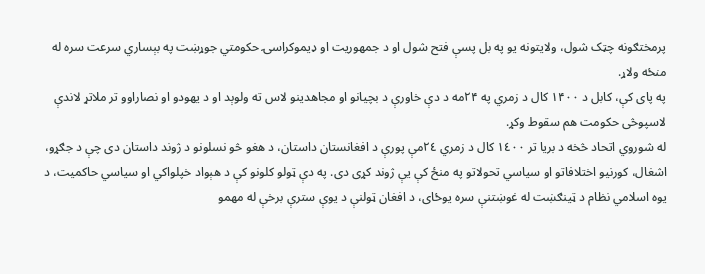پرمختګونه چټک شول، ولایتونه یو په بل پسې فتح شول او د جمهوریت او ډیموکراسۍ حکومتي جوړښت په بېساري سرعت سره له منځه ولاړ.
په پای کې، کابل د ۱۴۰۰ کال د زمري په ۲۴مه د دې خاورې د بچیانو او مجاهدینو لاس ته ولوېد او د یهودو او نصاراوو تر ملاتړ لاندې لاسپوڅی حکومت هم سقوط وکړ.
له شوروي اتحاد څخه د بریا تر ١٤٠٠ کال د زمري ٢٤مې پورې د افغانستان داستان، د هغو څو نسلونو د ژوند داستان دی چې د جګړو، اشغال، کورنیو اختلافاتو او سیاسي تحولاتو په منځ کې یې ژوند کړی دی. په دې ټولو کلونو کې د هېواد خپلواکي او سیاسي حاکمیت، د یوه اسلامي نظام د ټینګښت له غوښتنې سره یوځای، د افغان ټولنې د یوې سترې برخې له مهمو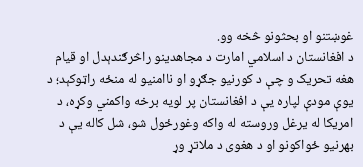غوښتنو او بحثونو څخه وو.
د افغانستان د اسلامي امارت د مجاهدینو راڅرګندېدل او قیام هغه تحریک و چې د کورنیو جګړو او ناامنیو له منځه راټوکېد؛ د یوې مودې لپاره یې د افغانستان پر لویه برخه واکمني وکړه، د امریکا له یرغل وروسته له واکه وغورځول شو، شل کاله یې د بهرنیو ځواکونو او د هغوی د ملاتړ وړ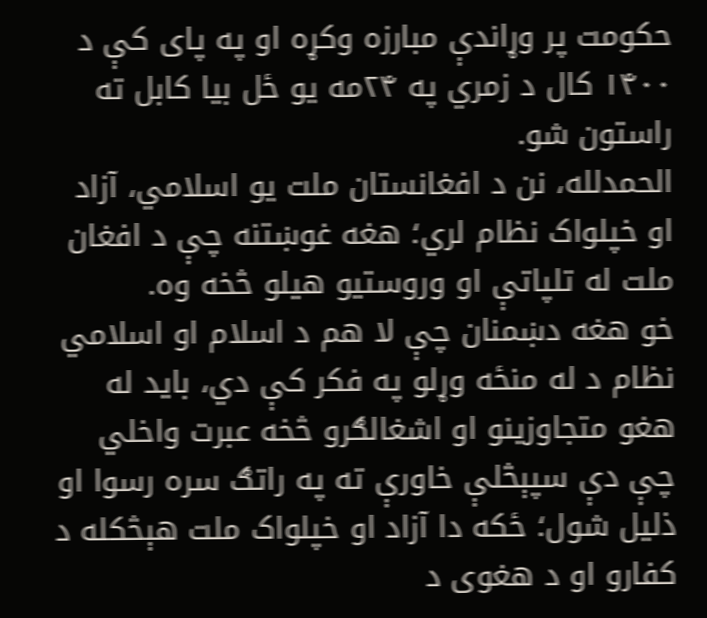حکومت پر وړاندې مبارزه وکړه او په پای کې د ۱۴۰۰ کال د زمري په ۲۴مه یو ځل بیا کابل ته راستون شو.
الحمدلله، نن د افغانستان ملت یو اسلامي، آزاد او خپلواک نظام لري؛ هغه غوښتنه چې د افغان ملت له تلپاتې او وروستیو هیلو څخه وه.
خو هغه دښمنان چې لا هم د اسلام او اسلامي نظام د له منځه وړلو په فکر کې دي، باید له هغو متجاوزینو او اشغالګرو څخه عبرت واخلي چې دې سپېڅلې خاورې ته په راتګ سره رسوا او ذلیل شول؛ ځکه دا آزاد او خپلواک ملت هېڅکله د کفارو او د هغوی د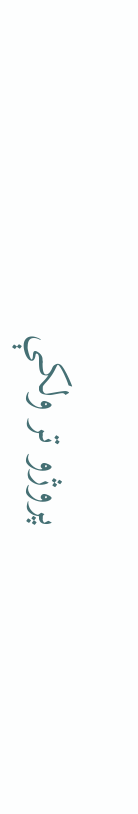پروژو تر ولکې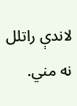لاندې راتلل نه مني.